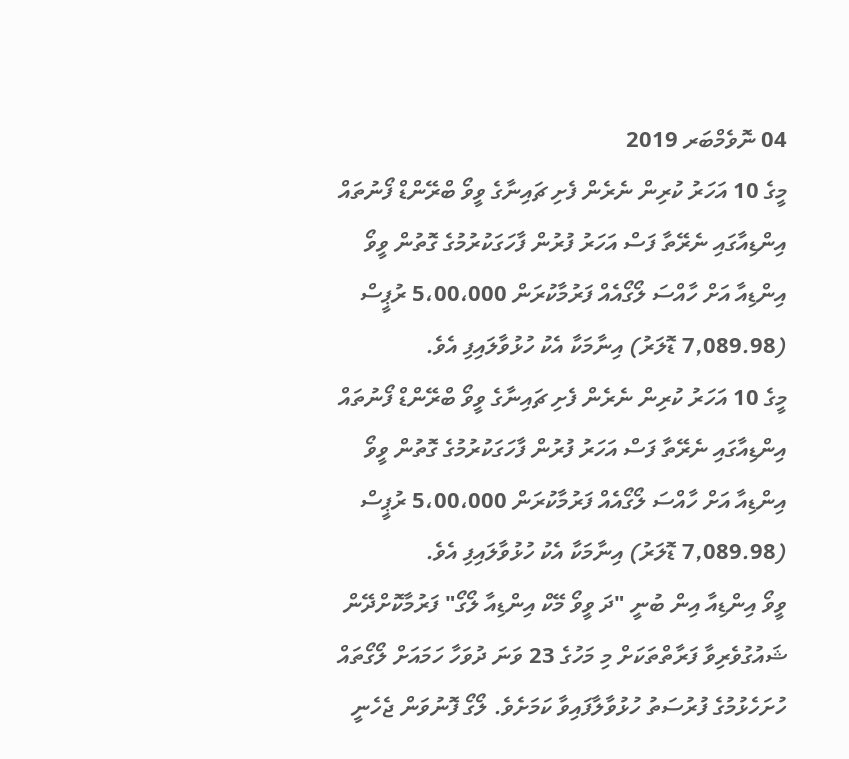04 ނޮވެމްބަރ 2019
މީގެ 10 އަހަރު ކުރިން ނެރެން ފެށި ޗައިނާގެ ވީވޯ ބްރޭންޑް ފޯނުތައް އިންޑިއާގައި ނެރޭތާ ފަސް އަހަރު ފުރުން ފާހަގަކުރުމުގެ ގޮތުން ވީވޯ އިންޑިއާ އަށް ހާއްސަ ލޯގޯއެއް ފަރުމާކުރަން 5،00،000 ރުޕީސް (7,089.98 ޑޮލަރު) އިނާމަކާ އެކު ހުޅުވާލައިފި އެވެ.
މީގެ 10 އަހަރު ކުރިން ނެރެން ފެށި ޗައިނާގެ ވީވޯ ބްރޭންޑް ފޯނުތައް އިންޑިއާގައި ނެރޭތާ ފަސް އަހަރު ފުރުން ފާހަގަކުރުމުގެ ގޮތުން ވީވޯ އިންޑިއާ އަށް ހާއްސަ ލޯގޯއެއް ފަރުމާކުރަން 5،00،000 ރުޕީސް (7,089.98 ޑޮލަރު) އިނާމަކާ އެކު ހުޅުވާލައިފި އެވެ.
ވީވޯ އިންޑިއާ އިން ބުނީ "ދަ ވީވޯ މޭކް އިންޑިއާ ލޯގޯ" ފަރުމާކޮށްދޭން ޝައުގުވެރިވާ ފަރާތްތަކަށް މި މަހުގެ 23 ވަނަ ދުވަހާ ހަމައަށް ލޯގޯތައް ހުށަހެޅުމުގެ ފުރުސަތު ހުޅުވާލާފައިވާ ކަމަށެވެ. ލޯގޯ ފޮނުވަން ޖެހެނީ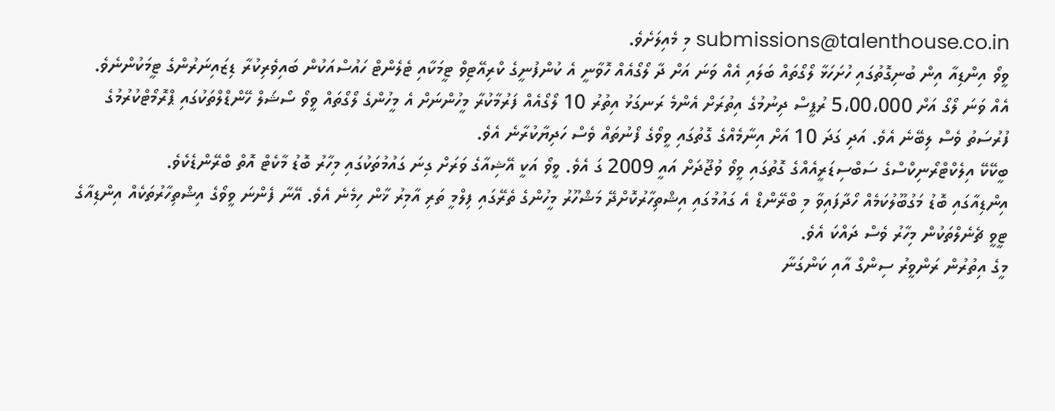submissions@talenthouse.co.in މި މެއިލަށެވެ.
ވީވޯ އިންޑިއާ އިން ބުނިގޮތުގައި ހުށަހަޅާ ލޯގޯތައް ބަލައި އެއް ވަނަ އަށް ދާ ލޯގޯއެއް ހޮވާނީ އެ ކުންފުނީގެ ކްރިއޭޓިވް ޓީމަކާއި ޓެލެންޓް ހައުސްއަކުން ބައިވެރިކުރާ ޑިޒައިނަރުންގެ ޓީމަކުންނެވެ.
އެއް ވަނަ ލޯގޯ އަށް 5،00،000 ރުޕީސް ދިނުމުގެ އިތުރަށް އެންމެ ރަނގަޅު އިތުރު 10 ލޯގޯއެއް ފަރުމާކުރާ މީހުންނަށް އެ މީހުންގެ ލޯގޯތައް ވީވޯ ސޯޝަލް ހޭންޑްލްތަކުގައި ޕްރޮމޯޓްކުރުމުގެ ފުރުސަތު ވެސް ލިބޭނެ އެވެ. އަދި ގަދަ 10 އަށް އިނާމެއްގެ ގޮތުގައި ވީވޯގެ ފޯނުތައް ވެސް ހަދިޔާކުރާނެ އެވެ.
ބީކޭކޭ އިލެކްޓްރޯނިކްސްގެ ސަބްސިޑަރީއެއްގެ ގޮތުގައި ވީވޯ ވުޖޫދަށް އައީ 2009 ގަ އެވެ. ވީވޯ އަކީ އޭޝިއާގެ ވަރަށް ގިނަ ގައުމުތަކުގައި މިހާރު ބޮޑު މާކެޓް އޮތް ބްރޭންޑެކެވެ.
އިންޑިއާގައި ބޮޑު މަގުބޫލުކަމެއް ހޯދާފައިވާ މި ބްރޭންޑް އެ ގައުމުގައި އިޝްތިހާރުކޮށްދޭ މަޝްހޫރު މީހުންގެ ތެރޭގައި ފިލްމީ ތަރި އާމިރު ޚާން ހިމެނެ އެވެ. އޭނާ ފެންނަ ވީވޯގެ އިޝްތިހާރުތަކެއް އިންޑިއާގެ ޓީވީ ޗެނެލްތަކުން މިހާރު ވެސް ދައްކަ އެވެ.
މީގެ އިތުރުން ރަންވީރު ސިންގް އާއި ކަންގަނާ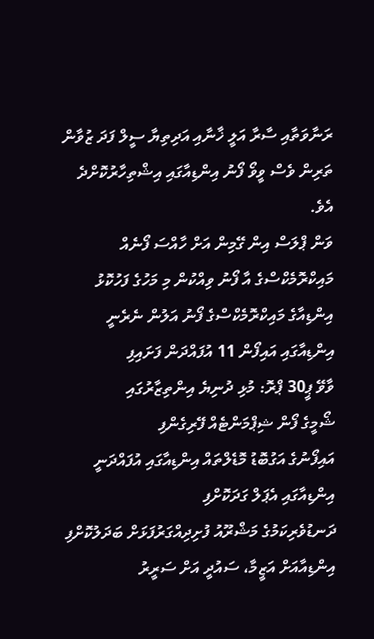ރަނާވަތާއި ސާރާ އަލީ ޚާނާއި އަދިތިޔާ ސީލް ފަދަ ޒުވާން ތަރިން ވެސް ވީވޯ ފޯނު އިންޑިއާގައި އިޝްތިހާރުކޮށްދެ އެވެ.
ވަން ޕްލަސް އިން ގޭމިން އަށް ހާއްސަ ފޯނެއް
މައިކްރޮމެކްސްގެ އާ ފޯނު ވިއްކުން މި މަހުގެ ފަހުކޮޅު
އިންޑިއާގެ މައިކްރޮމެކްސްގެ ފޯނު އަލުން ނެރެނީ
އިންޑިއާގައި އައިފޯން 11 އުފައްދަން ފަށައިފި
ވާވޭ ޕީ30 ޕްރޮ: މުޅި ދުނިޔެ އިންތިޒާރުގައި
ޝޯމީގެ ފޯން ޝިޕްމަންޓެއް ފޭރިގެންފި
އައިފޯނުގެ އަގުބޮޑު މޮޑެލްތައް އިންޑިއާގައި އުފައްދަނީ
އިންޑިއާގައި އެޕަލް ގަދަކޮށްފި
ދަނޑުވެރިކަމުގެ މަޝްރޫއު ފުށިދިއްގަރުފަޅަށް ބަދަލުކޮށްފި
އިންޑިއާއަށް އަޒީމާ، ސައުދީ އަށް ސަރީރު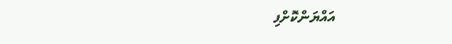އައްޔަންކޮށްފި